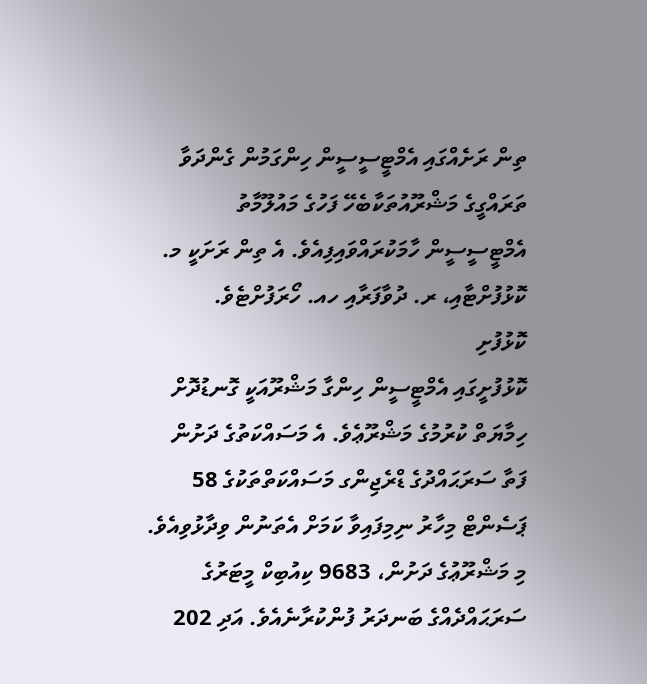ތިން ރަށެއްގައި އެމްޓީސީސީން ހިންގަމުން ގެންދަވާ ތަރައްގީގެ މަޝްރޫއުތަކާބެހޭ ފަހުގެ މައުލޫމާތު އެމްޓީސީސީން ހާމަކުރައްވައިފިއެވެ. އެ ތިން ރަށަކީ މ. ކޮޅުފުށްޓާއި، ރ. ދުވާފަރާއި ހއ. ހޯރަފުށްޓެވެ.
ކޮޅުފުށި
ކޮޅުފުށީގައި އެމްޓީސީން ހިންގާ މަޝްރޫއަކީ ގޮނޑުދޮށް ހިމާޔަތް ކުރުމުގެ މަޝްރޫޢެވެ. އެ މަސައްކަތުގެ ދަށުން ފަތާ ސަރަޙައްދުގެ ޑްރެޖިންގ މަސައްކަތްތަކުގެ 58 ޕަސެންޓް މިހާރު ނިމިފައިވާ ކަމަށް އެތަނުން ވިދާޅުވިއެވެ.
މި މަޝްރޫޢުގެ ދަށުން، 9683 ކިއުބިކް މީޓަރުގެ ސަރަޙައްދެއްގެ ބަނދަރު ފުންކުރާނެއެވެ. އަދި 202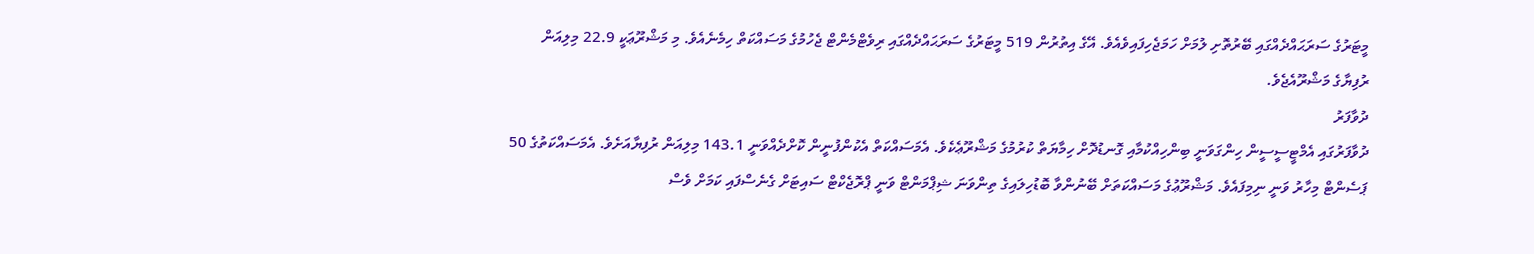މީޓަރުގެ ސަރަޙައްދެއްގައި ބޭރުތޮށި ލުމަށް ހަމަޖެހިފައިވެއެވެ. އޭގެ އިތުރުން 519 މީޓަރުގެ ސަރަޙައްދެއްގައި ރިވެޓްމެންޓް ޖެހުމުގެ މަސައްކަތް ހިމެނެއެވެ. މި މަޝްރޫޢަކީ 22.9 މިލިއަން ރުފިޔާގެ މަޝްރޫއެޖެވެ.
ދުވާފަރު
ދުވާފަރުގައި އެމްޓީސީސީން ހިންގަވަނީ ބިންހިއްކުމާއި ގޮނޑުދޮށް ހިމާޔަތް ކުރުމުގެ މަޝްރޫޢެކެވެ. އެމަސައްކަތް އެކުންފުނީން ކޮށްދެއްވަނީ 143.1 މިލިއަން ރުފިޔާއަށެވެ. އެމަސައްކަތުގެ 50 ޕަސެންޓް މިހާރު ވަނީ ނިމިފައެވެ. މަޝްރޫޢުގެ މަސައްކަތަށް ބޭނުންވާ ބޮޑުހިލައިގެ ތިންވަނަ ޝިޕްމަންޓް ވަނީ ޕްރޮޖެކްޓް ސައިޓަށް ގެނެސްފައި ކަމަށް ވެސް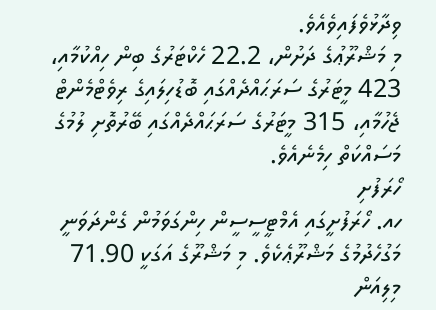ވިދާޅުވެފައިވެއެވެ.
މި މަޝްރޫޢުގެ ދަށުން، 22.2 ހެކްޓަރުގެ ބިން ހިއްކުމާއި، 423 މީޓަރުގެ ސަރަޙައްދެއްގައި ބޮޑުހިލައިގެ ރިވެޓްމެންޓް ޖެހުމާއި، 315 މީޓަރުގެ ސަރަޙައްދެއްގައި ބޭރުތޮށި ލުމުގެ މަސައްކަތް ހިމެނެއެވެ.
ހޯރަފުށި
ހއ. ހޯރަފުށީގައި އެމްޓީސީސީން ހިންގަވަމުން ގެންދަވަނީ މަގުހެދުމުގެ މަޝްރޫޢެކެވެ. މި މަޝްރޫގެ އަގަކީ 71.90 މިލިއަން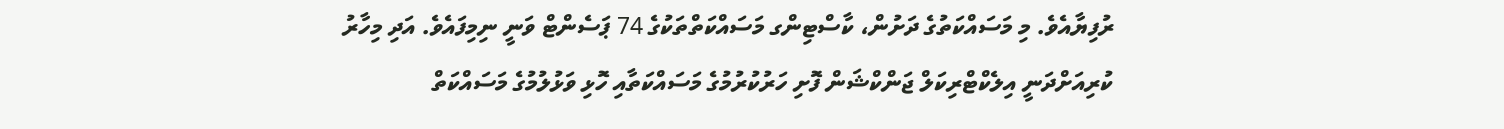ރުފިޔާއެވެ. މި މަސައްކަތުގެ ދަށުން، ކާސްޓިންގ މަސައްކަތްތަކުގެ 74 ޕަސެންޓް ވަނީ ނިމިފައެވެ. އަދި މިހާރު ކުރިއަށްދަނީ އިލެކްޓްރިކަލް ޖަންކްޝަން ފޮށި ހަރުކުރުމުގެ މަސައްކަތާއި ހޮޅި ވަޅުލުމުގެ މަސައްކަތް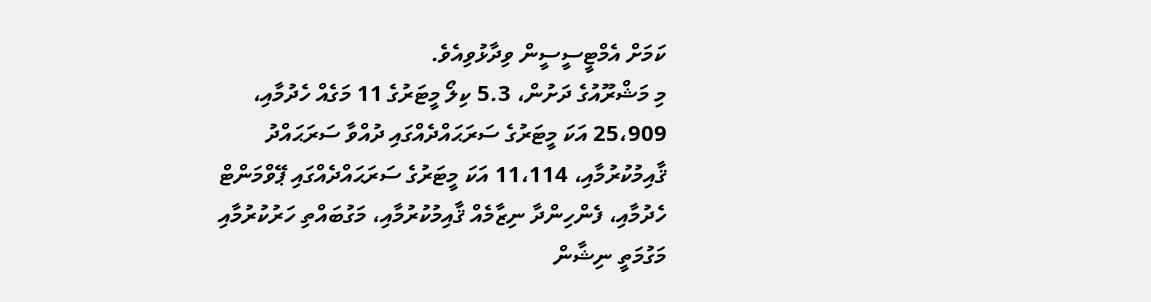ކަމަށް އެމްޓީސީސީން ވިދާޅުވިއެވެ.
މި މަޝްރޫއުގެ ދަށުން، 5.3 ކިލޯ މީޓަރުގެ 11 މަގެއް ހެދުމާއި، 25،909 އަކަ މީޓަރުގެ ސަރަޙައްދެއްގައި ދުއްވާ ސަރަޙައްދު ޤާއިމުކުރުމާއި، 11،114 އަކަ މީޓަރުގެ ސަރަޙައްދެއްގައި ޕޭވްމަންޓް ހެދުމާއި، ފެންހިންދާ ނިޒާމެއް ޤާއިމުކުރުމާއި، މަގުބައްތި ހަރުކުރުމާއި މަގުމަތީ ނިޝާން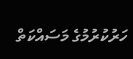ހަރުކުރުމުގެ މަސައްކަތް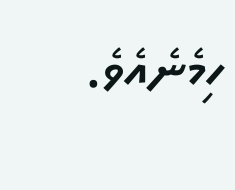ހިމެނެއެވެ.